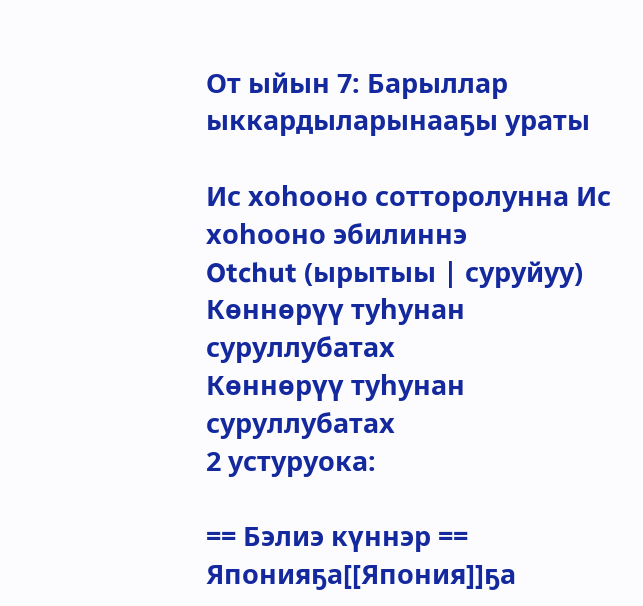От ыйын 7: Барыллар ыккардыларынааҕы ураты

Ис хоһооно сотторолунна Ис хоһооно эбилиннэ
Otchut (ырытыы | суруйуу)
Көннөрүү туһунан суруллубатах
Көннөрүү туһунан суруллубатах
2 устуруока:

== Бэлиэ күннэр ==
Японияҕа[[Япония]]ҕа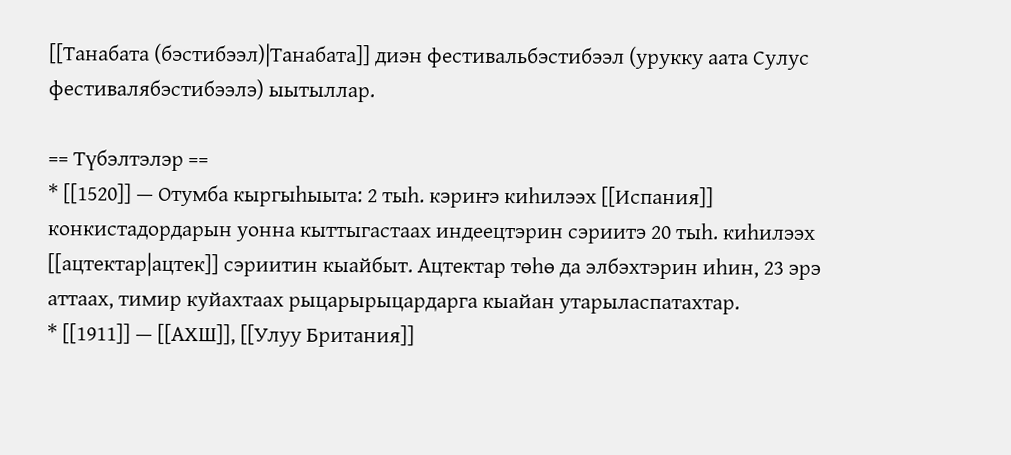[[Танабата (бэстибээл)|Танабата]] диэн фестивальбэстибээл (урукку аата Сулус фестивалябэстибээлэ) ыытыллар.

== Түбэлтэлэр ==
* [[1520]] — Отумба кыргыһыыта: 2 тыһ. кэриҥэ киһилээх [[Испания]] конкистадордарын уонна кыттыгастаах индеецтэрин сэриитэ 20 тыһ. киһилээх [[ацтектар|ацтек]] сэриитин кыайбыт. Ацтектар төһө да элбэхтэрин иһин, 23 эрэ аттаах, тимир куйахтаах рыцарырыцардарга кыайан утарыласпатахтар.
* [[1911]] — [[АХШ]], [[Улуу Британия]]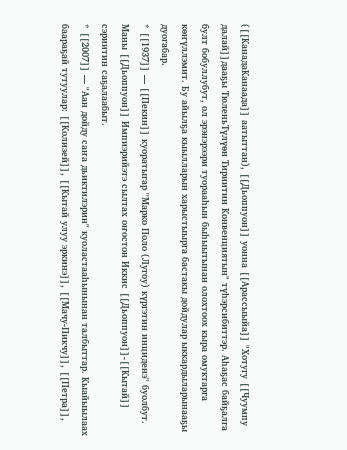([[КанадаКанаада]] аатыттан), [[Дьоппуон]] уонна [[Арассыыйа]] "Хотугу [[Чуумпу далай]]дааҕы ТюленьТүлүөн Тириитин Конвенциятын" түһэрсибиттэр. Аһаҕас байҕалга булт бобуллубут, ол эрэнэрээри туорааһын быһыытынан олохтоох кыра омуктарга көҥүллэмит. Бу айылҕа кыылларын харыстыырга бастакы дойдулар ыккардыларынааҕы дуогабар.
* [[1937]] — [[Пекин]] куоратыгар ''Марко Поло (Лугоу) күргэтин инциденэ'' буолбут. Маны [[Дьоппуон]] Импиэрийэтэ сылтах оҥостон Иккис [[Дьоппуон]]-[[Кытай]] сэриитин саҕалаабыт.
* [[2007]] — "Аан дойду саҥа дьиктилэрин" куоластааһынынан талбыттар. Кыайыылаах баараҕай тутуулар: [[Колизей]], [[Кытай улуу эркинэ]], [[Мачу-Пикчу]], [[Петра]],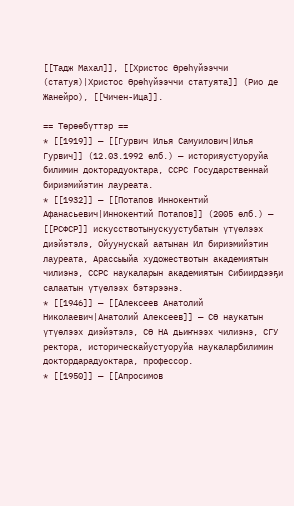[[Тадж Махал]], [[Христос Өрөһүйээччи (статуя)|Христос Өрөһүйээччи статуята]] (Рио де Жанейро), [[Чичен-Ица]].

== Төрөөбүттэр ==
* [[1919]] — [[Гурвич Илья Самуилович|Илья Гурвич]] (12.03.1992 өлб.) — историяустуоруйа билимин докторадуоктара, ССРС Государственнай бириэмийэтин лауреата.
* [[1932]] — [[Потапов Иннокентий Афанасьевич|Иннокентий Потапов]] (2005 өлб.) — [[РСФСР]] искусствотынускуустубатын үтүөлээх диэйэтэлэ, Ойуунускай аатынан Ил бириэмийэтин лауреата, Арассыыйа художествотын академиятын чилиэнэ, ССРС наукаларын академиятын Сибиирдээҕи салаатын үтүөлээх бэтэрээнэ.
* [[1946]] — [[Алексеев Анатолий Николаевич|Анатолий Алексеев]] — СӨ наукатын үтүөлээх диэйэтэлэ, СӨ НА дьиҥнээх чилиэнэ, СГУ ректора, историческайустуоруйа наукаларбилимин доктордарадуоктара, профессор.
* [[1950]] — [[Апросимов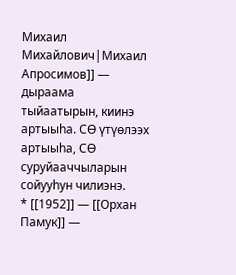Михаил Михайлович|Михаил Апросимов]] — дыраама тыйаатырын, киинэ артыыһа. СӨ үтүөлээх артыыһа, СӨ суруйааччыларын сойууһун чилиэнэ.
* [[1952]] — [[Орхан Памук]] —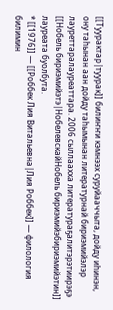[[Туурактар|туурак]] билиҥҥи кэмнээх суруйааччыта, дойду иһинэн, ону таһынан аан дойду таһымынан литературнай бириэмийэлэр лауреттаралауреаттара. 2006 сыллаахха литератураҕалитэрэтиирэҕэ [[Нобель бириэмийэтэ|НобелевскайНобель бириэмийэбириэмийэтин]] лауреата буолбута.
* [[1976]] — [[Роббек Лия Витальевна|Лия Роббек]] — филология билимин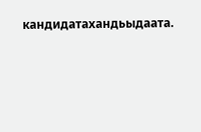кандидатахандьыдаата.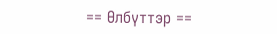== Өлбүттэр ==